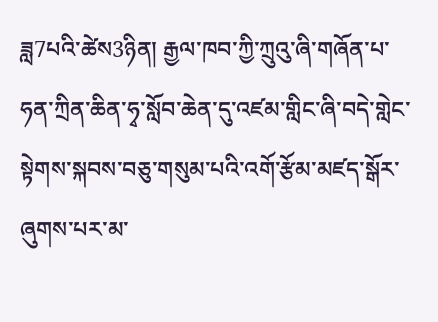ཟླ7པའི་ཚེས3ཉིན། རྒྱལ་ཁབ་ཀྱི་ཀྲུའུ་ཞི་གཞོན་པ་ཧན་ཀྲིན་ཆིན་ཧྭ་སློབ་ཆེན་དུ་འཛམ་གླིང་ཞི་བདེ་གླེང་སྟེགས་སྐབས་བཅུ་གསུམ་པའི་འགོ་རྩོམ་མཛད་སྒོར་ཞུགས་པར་མ་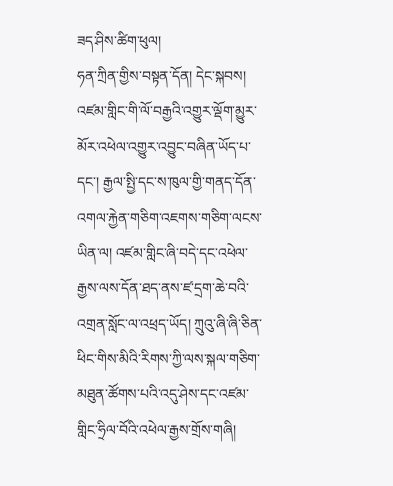ཟད་ཤིས་ཚིག་ཕུལ།
ཧན་ཀྲིན་གྱིས་བསྟན་དོན། དེང་སྐབས། འཛམ་གླིང་གི་ལོ་བརྒྱའི་འགྱུར་ལྡོག་མྱུར་མོར་འཕེལ་འགྱུར་འབྱུང་བཞིན་ཡོད་པ་དང་། རྒྱལ་སྤྱི་དང་ས་ཁུལ་གྱི་གནད་དོན་འགལ་རྐྱེན་གཅིག་འཇགས་གཅིག་ལངས་ཡིན་ལ། འཛམ་གླིང་ཞི་བདེ་དང་འཕེལ་རྒྱས་ལས་དོན་ཐད་ནས་ཛ་དྲག་ཆེ་བའི་འགྲན་སློང་ལ་འཕྲད་ཡོད། ཀྲུའུ་ཞི་ཞི་ཅིན་ཕིང་གིས་མིའི་རིགས་ཀྱི་ལས་སྐལ་གཅིག་མཐུན་ཚོགས་པའི་འདུ་ཤེས་དང་འཛམ་གླིང་ཧྲིལ་བོའི་འཕེལ་རྒྱས་གྲོས་གཞི།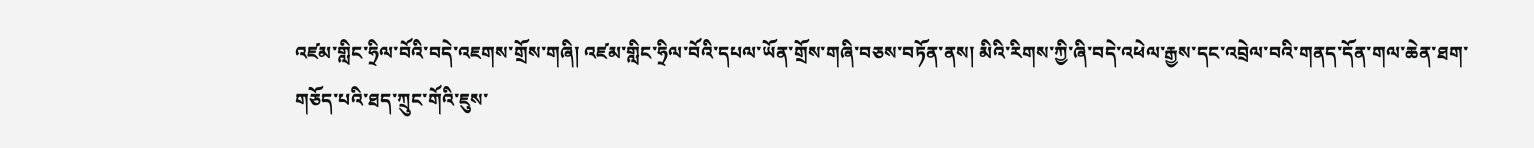འཛམ་གླིང་ཧྲིལ་བོའི་བདེ་འཇགས་གྲོས་གཞི། འཛམ་གླིང་ཧྲིལ་བོའི་དཔལ་ཡོན་གྲོས་གཞི་བཅས་བཏོན་ནས། མིའི་རིགས་ཀྱི་ཞི་བདེ་འཕེལ་རྒྱས་དང་འབྲེལ་བའི་གནད་དོན་གལ་ཆེན་ཐག་གཅོད་པའི་ཐད་ཀྲུང་གོའི་ཇུས་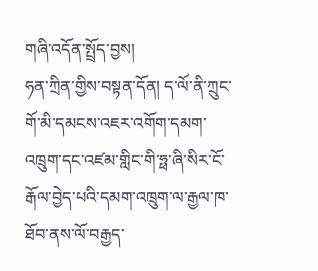གཞི་འདོན་སྤྲོད་བྱས།
ཧན་ཀྲིན་གྱིས་བསྟན་དོན། ད་ལོ་ནི་ཀྲུང་གོ་མི་དམངས་འཇར་འགོག་དམག་འཁྲུག་དང་འཛམ་གླིང་གི་ཧྥ་ཞི་སིར་ངོ་རྒོལ་བྱེད་པའི་དམག་འཁྲུག་ལ་རྒྱལ་ཁ་ཐོབ་ནས་ལོ་བརྒྱད་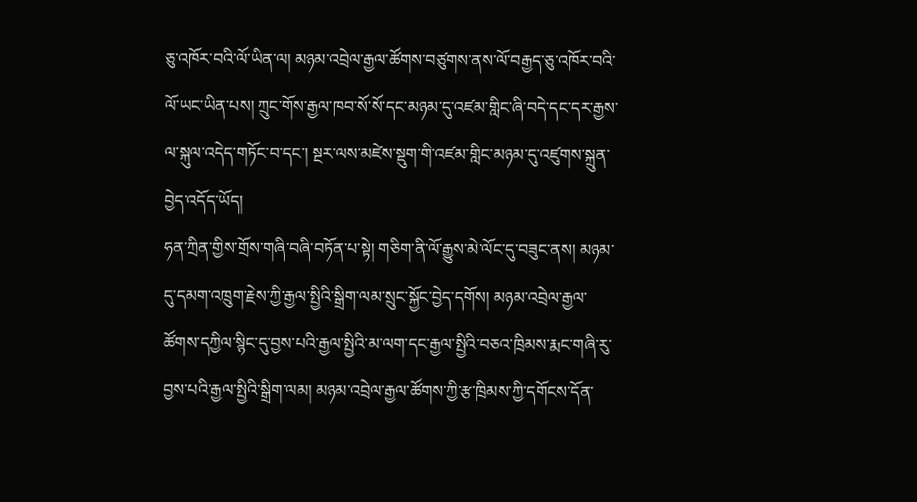ཅུ་འཁོར་བའི་ལོ་ཡིན་ལ། མཉམ་འབྲེལ་རྒྱལ་ཚོགས་བཙུགས་ནས་ལོ་བརྒྱད་ཅུ་འཁོར་བའི་ལོ་ཡང་ཡིན་པས། ཀྲུང་གོས་རྒྱལ་ཁབ་སོ་སོ་དང་མཉམ་དུ་འཛམ་གླིང་ཞི་བདེ་དང་དར་རྒྱས་ལ་སྐུལ་འདེད་གཏོང་བ་དང་། སྔར་ལས་མཛེས་སྡུག་གི་འཛམ་གླིང་མཉམ་དུ་འཛུགས་སྐྲུན་བྱེད་འདོད་ཡོད།
ཧན་ཀྲིན་གྱིས་གྲོས་གཞི་བཞི་བཏོན་པ་སྟེ། གཅིག་ནི་ལོ་རྒྱུས་མེ་ལོང་དུ་བཟུང་ནས། མཉམ་དུ་དམག་འཁྲུག་རྗེས་ཀྱི་རྒྱལ་སྤྱིའི་སྒྲིག་ལམ་སྲུང་སྐྱོང་བྱེད་དགོས། མཉམ་འབྲེལ་རྒྱལ་ཚོགས་དཀྱིལ་སྙིང་དུ་བྱས་པའི་རྒྱལ་སྤྱིའི་མ་ལག་དང་རྒྱལ་སྤྱིའི་བཅའ་ཁྲིམས་རྨང་གཞི་རུ་བྱས་པའི་རྒྱལ་སྤྱིའི་སྒྲིག་ལམ། མཉམ་འབྲེལ་རྒྱལ་ཚོགས་ཀྱི་རྩ་ཁྲིམས་ཀྱི་དགོངས་དོན་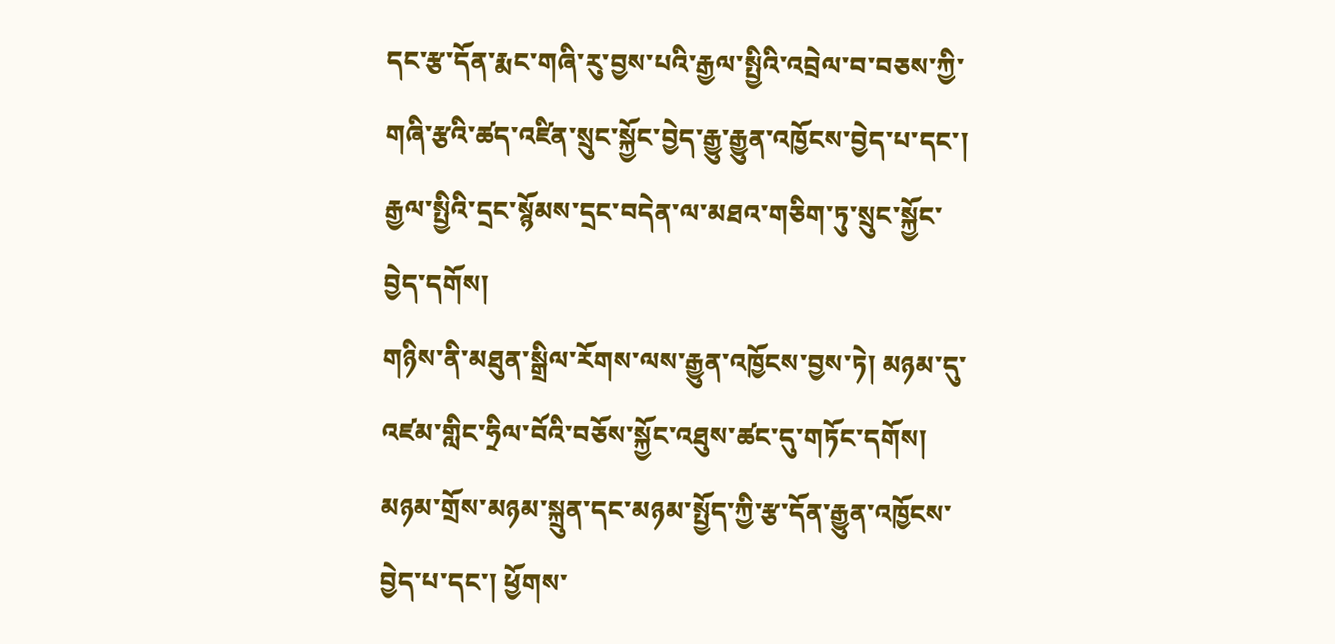དང་རྩ་དོན་རྨང་གཞི་རུ་བྱས་པའི་རྒྱལ་སྤྱིའི་འབྲེལ་བ་བཅས་ཀྱི་གཞི་རྩའི་ཚད་འཛིན་སྲུང་སྐྱོང་བྱེད་རྒྱུ་རྒྱུན་འཁྱོངས་བྱེད་པ་དང་། རྒྱལ་སྤྱིའི་དྲང་སྙོམས་དྲང་བདེན་ལ་མཐའ་གཅིག་ཏུ་སྲུང་སྐྱོང་བྱེད་དགོས།
གཉིས་ནི་མཐུན་སྒྲིལ་རོགས་ལས་རྒྱུན་འཁྱོངས་བྱས་ཏེ། མཉམ་དུ་འཛམ་གླིང་ཧྲིལ་བོའི་བཅོས་སྐྱོང་འཐུས་ཚང་དུ་གཏོང་དགོས། མཉམ་གྲོས་མཉམ་སྐྲུན་དང་མཉམ་སྤྱོད་ཀྱི་རྩ་དོན་རྒྱུན་འཁྱོངས་བྱེད་པ་དང་། ཕྱོགས་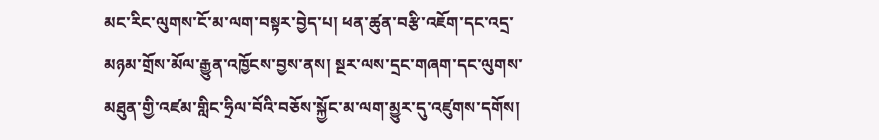མང་རིང་ལུགས་ངོ་མ་ལག་བསྟར་བྱེད་པ། ཕན་ཚུན་བརྩི་འཇོག་དང་འདྲ་མཉམ་གྲོས་མོལ་རྒྱུན་འཁྱོངས་བྱས་ནས། སྔར་ལས་དྲང་གཞག་དང་ལུགས་མཐུན་གྱི་འཛམ་གླིང་ཧྲིལ་བོའི་བཅོས་སྐྱོང་མ་ལག་མྱུར་དུ་འཛུགས་དགོས།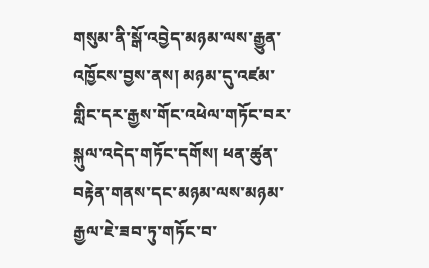གསུམ་ནི་སྒོ་འབྱེད་མཉམ་ལས་རྒྱུན་འཁྱོངས་བྱས་ནས། མཉམ་དུ་འཛམ་གླིང་དར་རྒྱས་གོང་འཕེལ་གཏོང་བར་སྐུལ་འདེད་གཏོང་དགོས། ཕན་ཚུན་བརྟེན་གནས་དང་མཉམ་ལས་མཉམ་རྒྱལ་ཇེ་ཟབ་ཏུ་གཏོང་བ་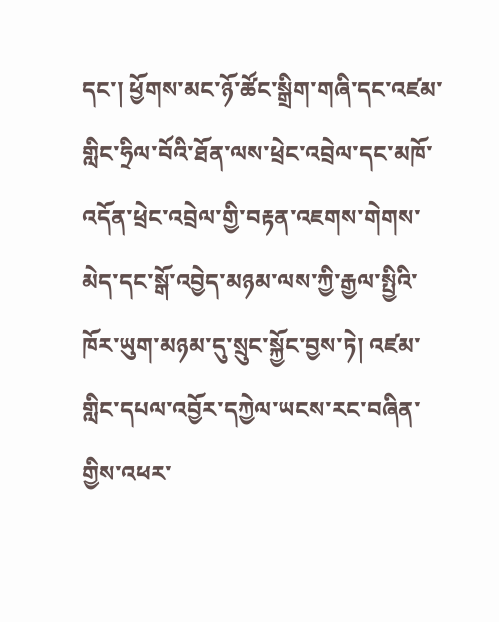དང་། ཕྱོགས་མང་ཉོ་ཚོང་སྒྲིག་གཞི་དང་འཛམ་གླིང་ཧྲིལ་བོའི་ཐོན་ལས་ཕྲེང་འབྲེལ་དང་མཁོ་འདོན་ཕྲེང་འབྲེལ་གྱི་བརྟན་འཇགས་གེགས་མེད་དང་སྒོ་འབྱེད་མཉམ་ལས་ཀྱི་རྒྱལ་སྤྱིའི་ཁོར་ཡུག་མཉམ་དུ་སྲུང་སྐྱོང་བྱས་ཏེ། འཛམ་གླིང་དཔལ་འབྱོར་དཀྱེལ་ཡངས་རང་བཞིན་གྱིས་འཕར་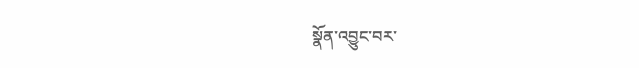སྣོན་འབྱུང་བར་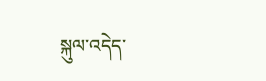སྐུལ་འདེད་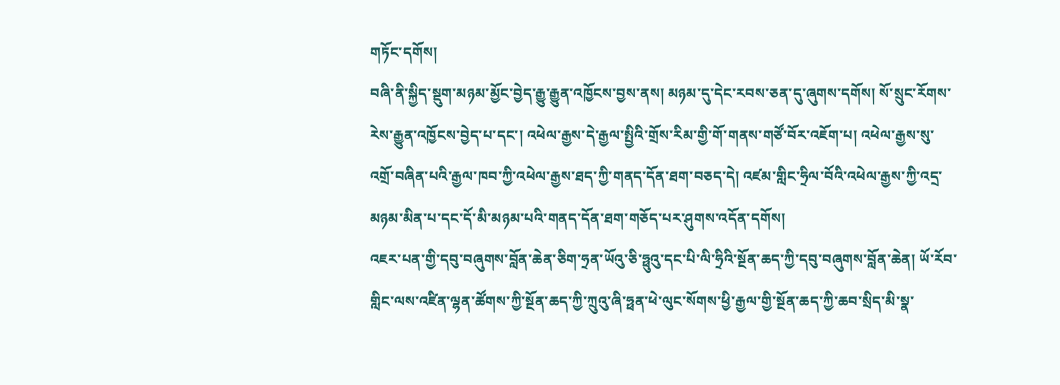གཏོང་དགོས།
བཞི་ནི་སྐྱིད་སྡུག་མཉམ་མྱོང་བྱེད་རྒྱུ་རྒྱུན་འཁྱོངས་བྱས་ནས། མཉམ་དུ་དེང་རབས་ཅན་དུ་ཞུགས་དགོས། སོ་སྲུང་རོགས་རེས་རྒྱུན་འཁྱོངས་བྱེད་པ་དང་། འཕེལ་རྒྱས་དེ་རྒྱལ་སྤྱིའི་གྲོས་རིམ་གྱི་གོ་གནས་གཙོ་བོར་འཇོག་པ། འཕེལ་རྒྱས་སུ་འགྲོ་བཞིན་པའི་རྒྱལ་ཁབ་ཀྱི་འཕེལ་རྒྱས་ཐད་ཀྱི་གནད་དོན་ཐག་བཅད་དེ། འཛམ་གླིང་ཧྲིལ་བོའི་འཕེལ་རྒྱས་ཀྱི་འདྲ་མཉམ་མིན་པ་དང་དོ་མི་མཉམ་པའི་གནད་དོན་ཐག་གཅོད་པར་ཤུགས་འདོན་དགོས།
འཇར་པན་གྱི་དབུ་བཞུགས་བློན་ཆེན་ཅིག་ཧྲན་ཡོའུ་ཅི་ཧྥུའུ་དང་པི་ལི་ཧྲིའི་སྔོན་ཆད་ཀྱི་དབུ་བཞུགས་བློན་ཆེན། ཡོ་རོབ་གླིང་ལས་འཛིན་ལྷན་ཚོགས་ཀྱི་སྔོན་ཆད་ཀྱི་ཀྲུའུ་ཞི་ཧྥན་ཕེ་ལུང་སོགས་ཕྱི་རྒྱལ་གྱི་སྔོན་ཆད་ཀྱི་ཆབ་སྲིད་མི་སྣ་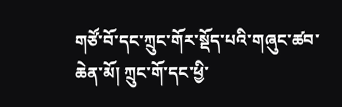གཙོ་བོ་དང་ཀྲུང་གོར་སྡོད་པའི་གཞུང་ཚབ་ཆེན་མོ། ཀྲུང་གོ་དང་ཕྱི་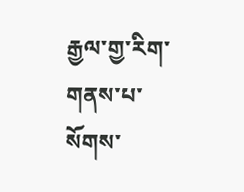རྒྱལ་གྱ་རིག་གནས་པ་སོགས་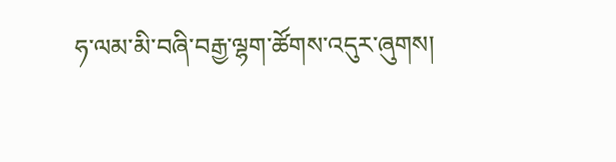ཧ་ལམ་མི་བཞི་བརྒྱ་ལྷག་ཚོགས་འདུར་ཞུགས།